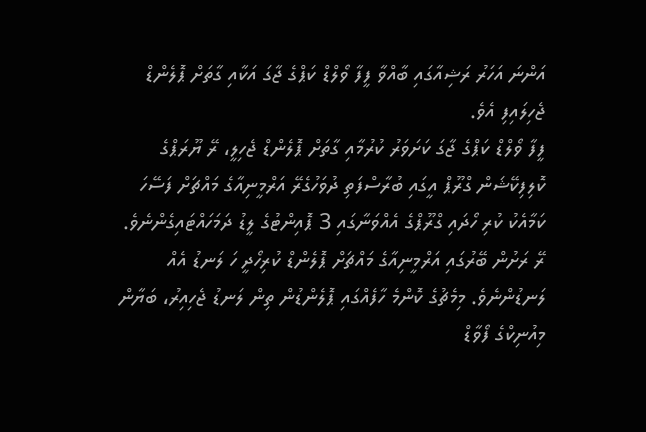އަންނަ އަހަރު ރަޝިއާގައި ބާއްވާ ފީފާ ވޯލްޑް ކަޕްގެ ޖާގަ އަކާއި ގާތަށް ޕޮލެންޑް ޖެހިލައިފި އެވެ.
ފީފާ ވޯލްޑް ކަޕްގެ ޖާގަ ކަށަވަރު ކުރުމާއި ގާތަށް ޕޮލެންޑް ޖެހިލީ، ރޭ ޔޫރަޕްގެ ކޮލިފިކޭޝަން ގްރޫޕް އީގައި ބުރާސްފަތި ދުވަހުގެރޭ އަރްމީނިއާގެ މައްޗަށް ފަސޭހަ ކަމާއެކު ކުރި ހޯދައި ގްރޫޕްގެ އެއްވަނާގައި 3 ޕޮއިންޓުގެ ލީޑު ދަމަހައްޓައިގެންނެވެ.
ރޭ ރަށުން ބޭރުގައި އަރްމީނިއާގެ މައްޗަށް ޕޮލެންޑް ކުރިހޯދީ ހަ ލަނޑު އެއް ލަނޑުންނެވެ. މިމެޗުގެ ކޮންމެ ހާފެއްގައި ޕޮލެންޑުން ތިން ލަނޑު ޖެހިއިރު، ބަޔާން މިއުނިކްގެ ފޯވާޑް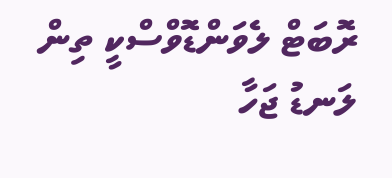ރޮބަޓް ލެވަންޑޮވްސްކީ ތިން ލަނޑު ޖަހާ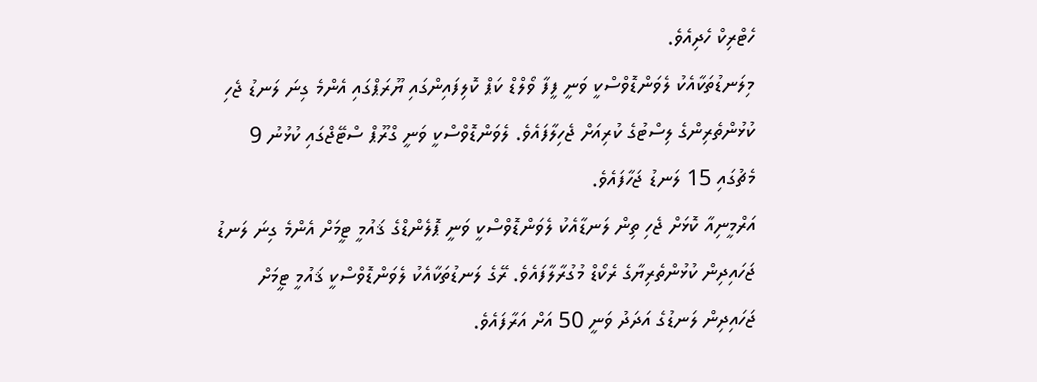ހެޓްރިކް ހެދިއެވެ.
މިލަނޑުތަކާއެކު ލެވަންޑޮވްސްކީ ވަނީ ފީފާ ވޯލްޑް ކަޕް ކޮލިފައިންގައި ޔޫރަޕްގައި އެންމެ ގިނަ ލަނޑު ޖެހި ކުޅުންތެރިންގެ ލިސްޓުގެ ކުރިއަށް ޖެހިލާފައެވެ. ލެވަންޑޮވްސްކީ ވަނީ ގްރޫޕް ސްޓޭޖްގައި ކުޅުނު 9 މެޗުގައި 15 ލަނޑު ޖަހާފައެވެ.
އަރްމީނިއާ ކޮޅަށް ޖެހި ތިން ލަނޑާއެކު ލެވަންޑޮވްސްކީ ވަނީ ޕޮލެންޑްގެ ޤައުމީ ޓީމަށް އެންމެ ގިނަ ލަނޑު ޖަހައިދިން ކުޅުންތެރިޔާގެ ރެކޯޑް މުގުރާލާފައެވެ. ރޭގެ ލަނޑުތަކާއެކު ލެވަންޑޮވްސްކީ ޤައުމީ ޓީމަށް ޖަހައިދިން ލަނޑުގެ އަދަދު ވަނީ 50 އަށް އަރާފައެވެ.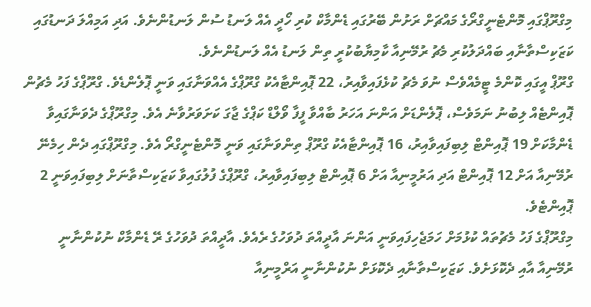މިގްރޫޕްގައި މޮންޓެނީގްރޯގެ މައްޗަށް ރަށުން ބޭރުގައި ޑެންމާކް ކުރި ހޯދީ އެއް ލަނޑު ސުން ލަނޑުންނެވެ. އަދި އަމިއްލަ ދަނޑުގައި ކަޒަކިސްތާނާއި ބައްދަލުކުރި މެޗު ރުމޭނިއާ ކާމިޔާބުކުރީ ތިން ލަނޑު އެއް ލަނޑުންނެވެ.
ގްރޫޕް އީގައި ކޮންމެ ޓީމެއްވެސް ނުވަ މެޗު ކުޅެފައިވާއިރު، 22 ޕޮއިންޓާއެކު ގްރޫޕްގެ އެއްވަނާގައި ވަނީ ޕޮލެންޑެވެ. ގްރޫޕްގެ ފަހު މެޗުން ޕޮއިންޓެއް ލިބުނު ނަމަވެސް، ޕޮލެންޑަށް އަންނަ އަހަރު ބާއްވާ ފީފާ ވޯލްޑް ކަޕްގެ ޖާގަ ކަށަވަރުވާނެ އެވެ. މިގްރޫޕްގެ ދެވަނާގައިވާ ޑެންމާކަށް 19 ޕޮއިންޓް ލިބިފައިވާއިރު، 16 ޕޮއިންޓާއެކު ގްރޫޕް ތިންވަނާގައި ވަނީ މޮންޓެނީގްރޯ އެވެ. މިގްރޫޕްގައި ދެން ހިމެނޭ ރުމޭނިއާ އަށް 12 ޕޮއިންޓް އަދި އަރުމީނިއާ އަށް 6 ޕޮއިންޓް ލިބިފައިވާއިރު، ގްރޫޕްގެ ފުލުގައިވާ ކަޒަކިސްތާނަށް ލިބިފައިވަނީ 2 ޕޮއިންޓެވެ.
މިގްރޫޕްގެ ފަހު މެޗުތައް ކުޅުމަށް ހަމަޖެހިފައިވަނީ އަންނަ އާދީއްތަ ދުވަހުގެ ރެއެވެ. އާދީއްތަ ދުވަހުގެ ރޭ ޑެންމާކް ނުކުންނާނީ ރުމޭނިއާ އާއި ދެކޮޅަށެވެ. ކަޒަކިސްތާނާއި ދެކޮޅަށް ނުކުންނާނީ އަރްމީނިއާ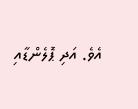އެވެ. އަދި ޕޮލެންޑާއި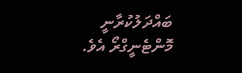ބައްދަލުކުރާނީ މޮންޓެނީގްރޯ އެވެ.